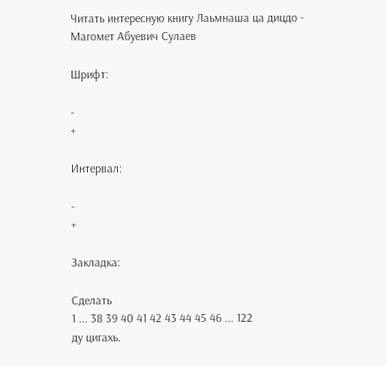Читать интересную книгу Лаьмнаша ца дицдо - Магомет Абуевич Сулаев

Шрифт:

-
+

Интервал:

-
+

Закладка:

Сделать
1 ... 38 39 40 41 42 43 44 45 46 ... 122
ду цигахь.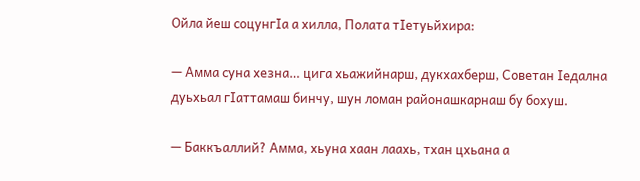Ойла йеш соцунгIа а хилла, Полата тIетуьйхира:

— Амма суна хезна… цига хьажийнарш, дукхахберш, Советан Iедална дуьхьал гIаттамаш бинчу, шун ломан районашкарнаш бу бохуш.

— Баккъаллий? Амма, хьуна хаан лаахь, тхан цхьана а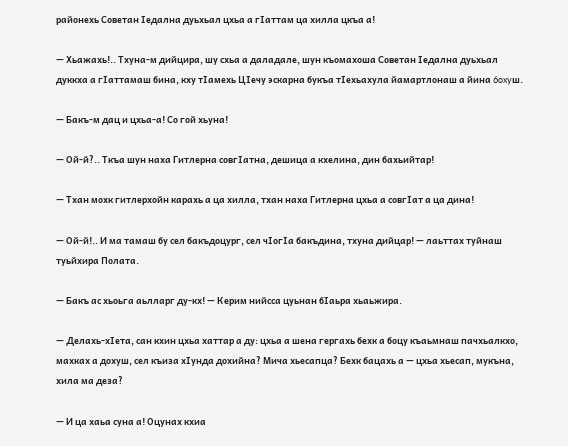районехь Советан Iедална дуьхьал цхьа а гIаттам ца хилла цкъа а!

— Хьажахь!.. Тхуна-м дийцира, шу схьа а даладале, шун къомахоша Советан Iедална дуьхьал дуккха а гIаттамаш бина, кху тIамехь ЦIечу эскарна букъа тIехьахула йамартлонаш а йина 6oxyш.

— Бакъ-м дац и цхьа-а! Со гой хьуна!

— Ой-й?.. Ткъа шун наха Гитлерна совгIатна, дешица а кхелина, дин бахьийтар!

— Тхан мохк гитлерхойн карахь а ца хилла, тхан наха Гитлерна цхьа а совгIат а ца дина!

— Ой-й!.. И ма тамаш бу сел бакъдоцург, сел чIогIа бакъдина, тхуна дийцар! — лаьттах туйнаш туьйхира Полата.

— Бакъ ас хьоьга аьлларг ду-кх! — Керим нийсса цуьнан бIаьра хьаьжира.

— Делахь-хIета, сан кхин цхьа хаттар а ду: цхьа а шена гергахь бехк а боцу къаьмнаш пачхьалкхо, махках а дохуш, сел къиза хIунда дохийна? Мича хьесапца? Бехк бацахь а — цхьа хьесап, мукъна, хила ма деза?

— И ца хаьа суна а! Оцунах кхиа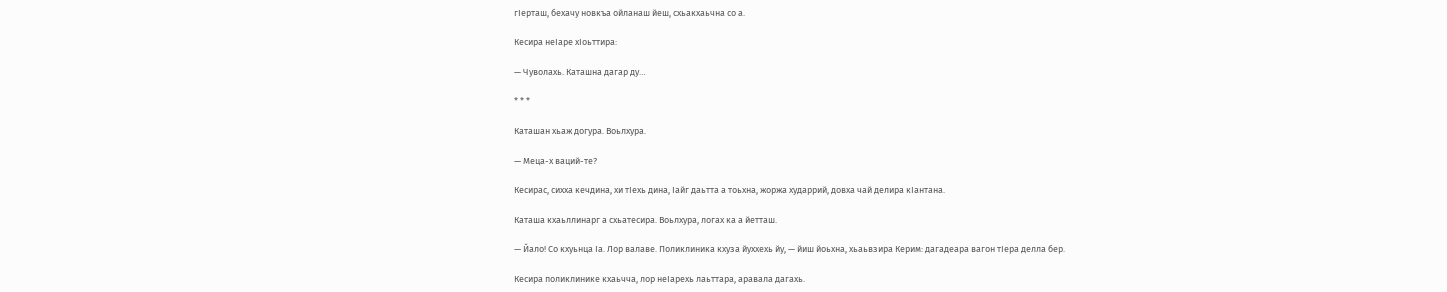гIерташ, бехачу новкъа ойланаш йеш, схьакхаьчна со а.

Кесира неIаре хIоьттира:

— Чуволахь. Каташна дагар ду…

* * *

Каташан хьаж догура. Воьлхура.

— Меца-х ваций-те?

Кесирас, сихха кечдина, хи тIехь дина, Iайг даьтта а тоьхна, жоржа хударрий, довха чай делира кIантана.

Каташа кхаьллинарг а схьатесира. Воьлхура, логах ка а йетташ.

— Йало! Со кхуьнца Iа. Лор валаве. Поликлиника кхуза йуххехь йу, — йиш йоьхна, хьаьвзира Керим: дагадеара вагон тIера делла бер.

Кесира поликлинике кхаьчча, лор неIарехь лаьттара, аравала дагахь.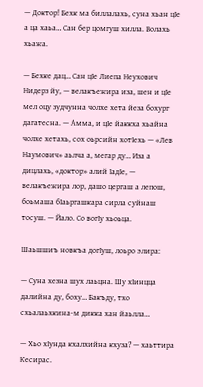— Доктор! Бехк ма биллалахь, суна хьан цIе а ца хаьа… Сан бер цомгуш хилла. Волахь хьажа.

— Бехке дац… Сан цIе Лиепа Неухович Нидерз йу, — велакъежира иза, шен и цIе мел оцу зудчунна чолхе хета йеза бохург дагатесна. — Амма, и цIе йаккха хьайна чолхе хетахь, сох оьрсийн хотIехь — «Лев Наумович» аьлча а, мегар ду… Иза а дицлахь, «доктор» алий IадIе, — велакъежира лор, дашо цергаш а лепош, боьмаша бIаьргашкара сирла суйнаш тосуш. — Йало. Со вогIу хьоьца.

Шаьшшиъ новкъа догIуш, лоьро элира:

— Суна хезна шух лаьцна. Шу хIинцца далийна ду, боху… Бакъду, тхо схьалаьхкина-м дикка хан йаьлла…

— Хьо хIунда кхалхийна кхуза? — хаьттира Кесирас.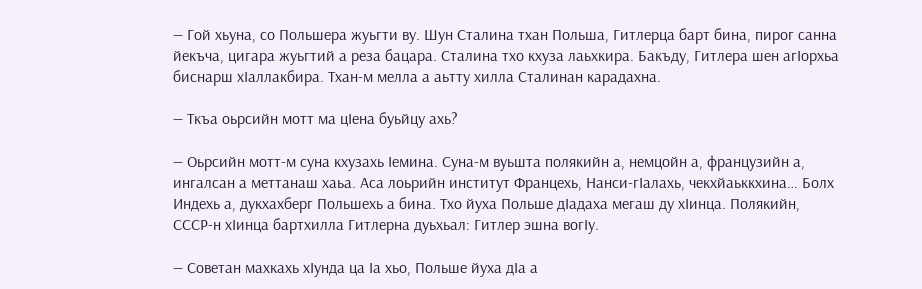— Гой хьуна, со Польшера жуьгти ву. Шун Сталина тхан Польша, Гитлерца барт бина, пирог санна йекъча, цигара жуьгтий а реза бацара. Сталина тхо кхуза лаьхкира. Бакъду, Гитлера шен агIорхьа биснарш хIаллакбира. Тхан-м мелла а аьтту хилла Сталинан карадахна.

— Ткъа оьрсийн мотт ма цIена буьйцу ахь?

— Оьрсийн мотт-м суна кхузахь Iемина. Суна-м вуьшта полякийн а, немцойн а, французийн а, ингалсан а меттанаш хаьа. Аса лоьрийн институт Францехь, Нанси-гIалахь, чекхйаьккхина… Болх Индехь а, дукхахберг Польшехь а бина. Тхо йуха Польше дIадаха мегаш ду хIинца. Полякийн, СССР-н хIинца бартхилла Гитлерна дуьхьал: Гитлер эшна вогIу.

— Советан махкахь хIунда ца Iа хьо, Польше йуха дIа а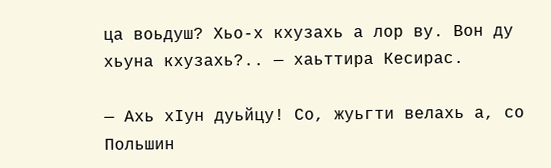ца воьдуш? Хьо-х кхузахь а лор ву. Вон ду хьуна кхузахь?.. — хаьттира Кесирас.

— Ахь хIун дуьйцу! Со, жуьгти велахь а, со Польшин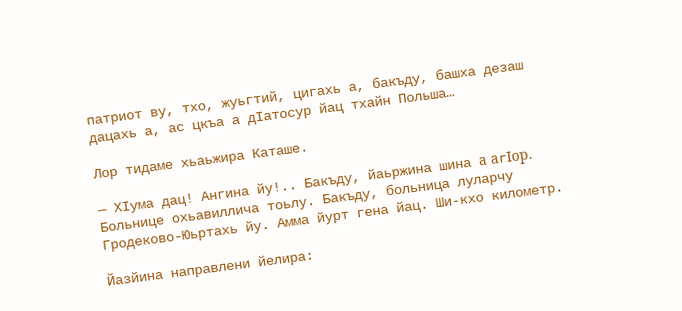патриот ву, тхо, жуьгтий, цигахь а, бакъду, башха дезаш дацахь а, ас цкъа а дIатосур йац тхайн Польша…

Лор тидаме хьаьжира Каташе.

— ХIума дац! Ангина йу!.. Бакъду, йаьржина шина a aгIop. Больнице охьавиллича тоьлу. Бакъду, больница луларчу Гродеково-Юьртахь йу. Амма йурт гена йац. Ши-кхо километр.

Йазйина направлени йелира: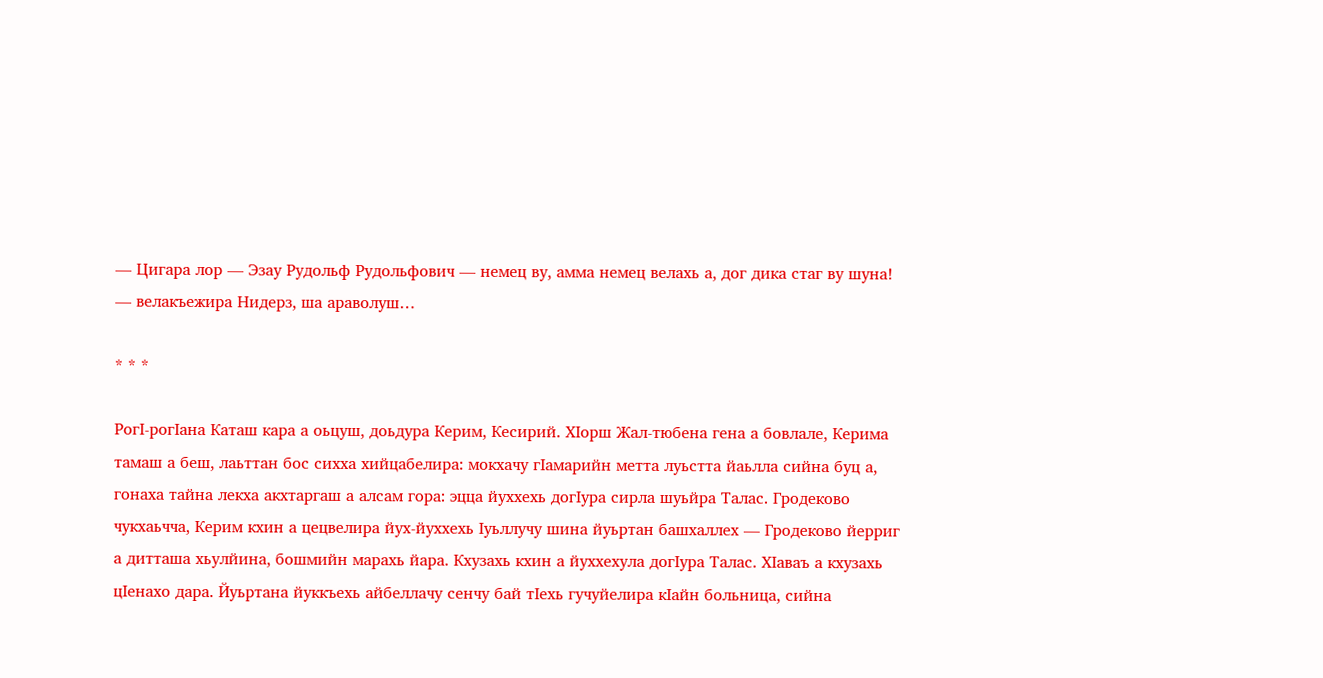— Цигара лор — Эзау Рудольф Рудольфович — немец ву, амма немец велахь а, дог дика стаг ву шуна! — велакъежира Нидерз, ша араволуш…

* * *

РогI-рогIана Каташ кара а оьцуш, доьдура Керим, Кесирий. ХIорш Жал-тюбена гена а бовлале, Керима тамаш а беш, лаьттан бос сихха хийцабелира: мокхачу гIамарийн метта луьстта йаьлла сийна буц а, гонаха тайна лекха акхтаргаш а алсам гора: эцца йуххехь догIура сирла шуьйра Талас. Гродеково чукхаьчча, Керим кхин а цецвелира йух-йуххехь Iуьллучу шина йуьртан башхаллех — Гродеково йерриг а дитташа хьулйина, бошмийн марахь йара. Кхузахь кхин а йуххехула догIура Талас. ХIаваъ а кхузахь цIенахо дара. Йуьртана йуккъехь айбеллачу сенчу бай тIехь гучуйелира кIайн больница, сийна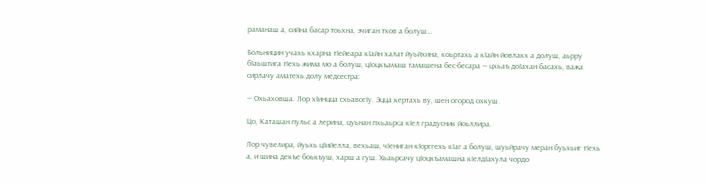раманаш а, сийна басар тоьхна, эчиган тхов а болуш…

Больницин учахь кхарна тIейеара кIайн халат йуьйхина, коьртахь а кIайн йовлакх а долуш, аьрру бIаьштига тIехь жима мо а болуш, цIоцкъамаш тамашена бес-бесара — цхьаъ доIахан басахь, важа сирлачу аматехь долу медсестра:

— Охьаховша. Лор хIинцца схьавогIу. Эцца кертахь ву, шен огород охкуш.

Цо, Каташан пульс а лерина, цуьнан пхьаьрса кIел градусник йоьллира.

Лор чувелира, йуьхь цIийелла, вехьаш, чIениган кIорггехь кIаг а болуш, шуьйрачу меран буьхьиг тIехь а, и шина декъе боькъуш, харш а гуш. Хьаьрсачу цIоцкъамашна кIелдIахула чордо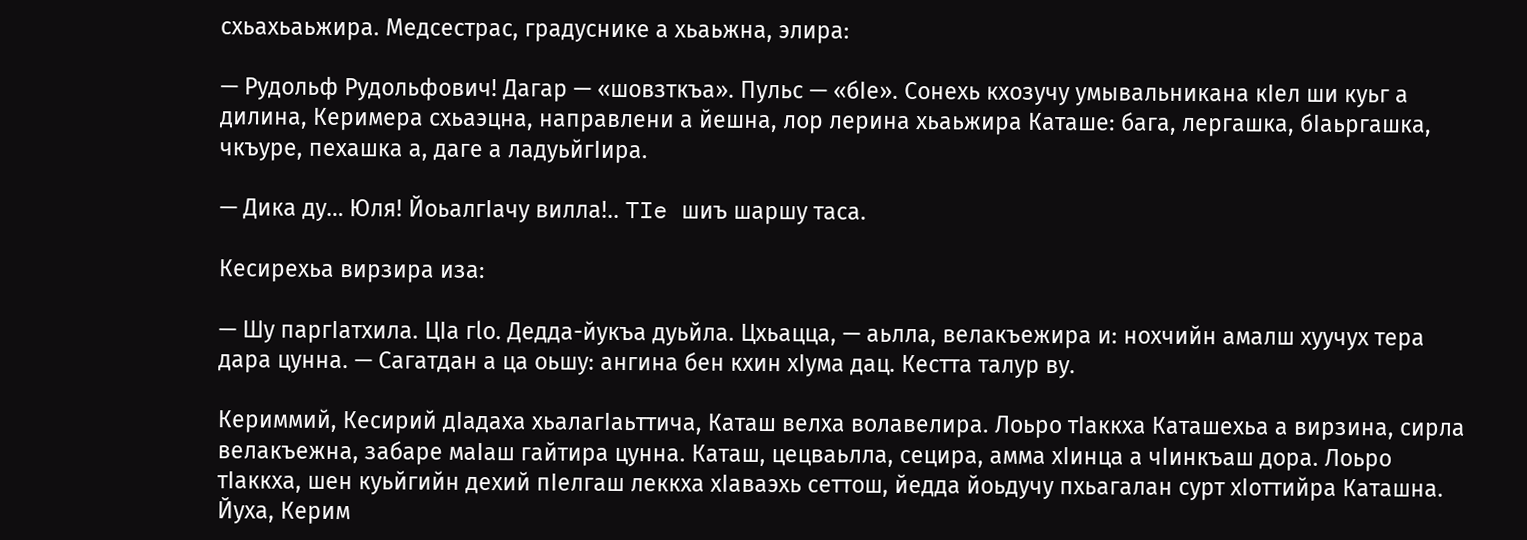схьахьаьжира. Медсестрас, градуснике а хьаьжна, элира:

— Рудольф Рудольфович! Дагар — «шовзткъа». Пульс — «бIе». Сонехь кхозучу умывальникана кIел ши куьг а дилина, Керимера схьаэцна, направлени а йешна, лор лерина хьаьжира Каташе: бага, лергашка, бIаьргашка, чкъуре, пехашка а, даге а ладуьйгIира.

— Дика ду… Юля! ЙоьалгIачу вилла!.. TIe шиъ шаршу таса.

Кесирехьа вирзира иза:

— Шу паргIатхила. ЦIа гlo. Дедда-йукъа дуьйла. Цхьацца, — аьлла, велакъежира и: нохчийн амалш хуучух тера дара цунна. — Сагатдан а ца оьшу: ангина бен кхин хIума дац. Кестта талур ву.

Кериммий, Кесирий дIадаха хьалагIаьттича, Каташ велха волавелира. Лоьро тIаккха Каташехьа а вирзина, сирла велакъежна, забаре маIаш гайтира цунна. Каташ, цецваьлла, сецира, амма хIинца а чIинкъаш дора. Лоьро тIаккха, шен куьйгийн дехий пIелгаш леккха хIаваэхь сеттош, йедда йоьдучу пхьагалан сурт хIоттийра Каташна. Йуха, Керим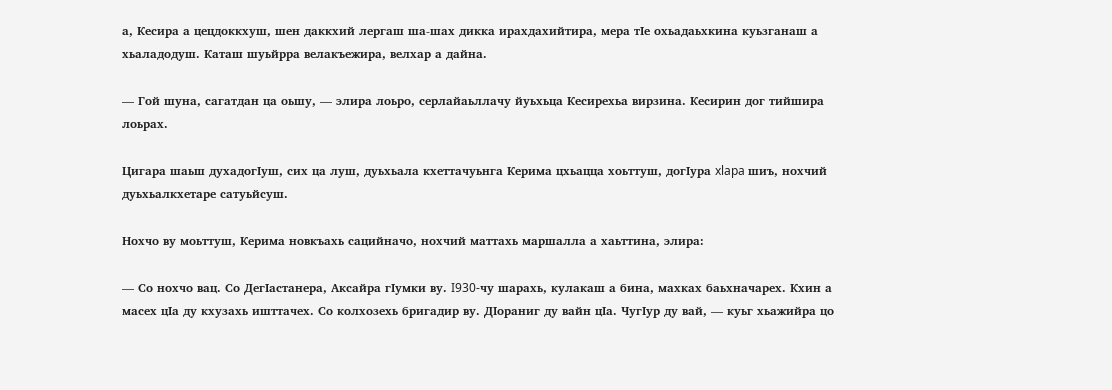а, Кесира а цецдоккхуш, шен даккхий лергаш ша-шах дикка ирахдахийтира, мера тIе охьадаьхкина куьзганаш а хьаладодуш. Каташ шуьйрра велакъежира, велхар а дайна.

— Гой шуна, сагатдан ца оьшу, — элира лоьро, серлайаьллачу йуьхьца Кесирехьа вирзина. Кесирин дог тийшира лоьрах.

Цигара шаьш духадогIуш, сих ца луш, дуьхьала кхеттачуьнга Керима цхьацца хоьттуш, догIура xlapa шиъ, нохчий дуьхьалкхетаре сатуьйсуш.

Нохчо ву моьттуш, Керима новкъахь сацийначо, нохчий маттахь маршалла а хаьттина, элира:

— Со нохчо вац. Со ДегIастанера, Аксайра гIумки ву. I930-чу шарахь, кулакаш а бина, махках баьхначарех. Кхин а масех цIа ду кхузахь ишттачех. Со колхозехь бригадир ву. ДIораниг ду вайн цIа. ЧугIур ду вай, — куьг хьажийра цо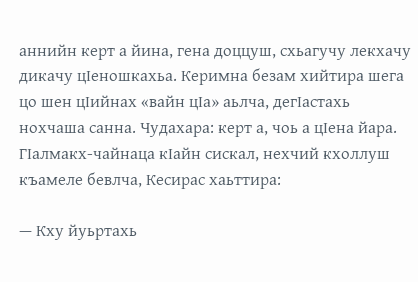аннийн керт а йина, гена доццуш, схьагучу лекхачу дикачу цIеношкахьа. Керимна безам хийтира шега цо шен цIийнах «вайн цIа» аьлча, дегIастахь нохчаша санна. Чудахара: керт а, чоь а цIена йара. ГIалмакх-чайнаца кIайн сискал, нехчий кхоллуш къамеле бевлча, Кесирас хаьттира:

— Кху йуьртахь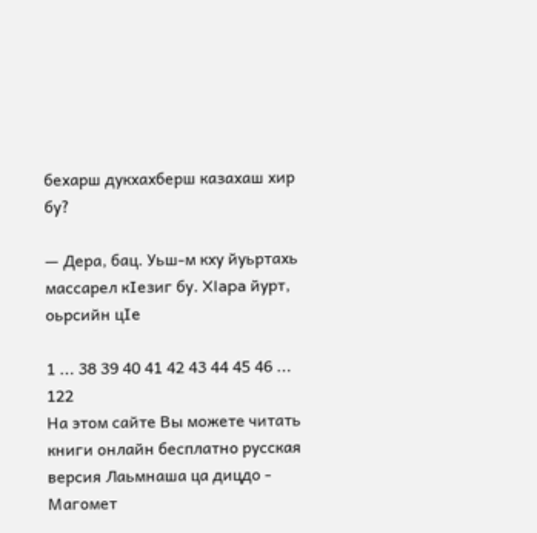бехарш дукхахберш казахаш хир бу?

— Дера, бац. Уьш-м кху йуьртахь массарел кIезиг бу. XIapa йурт, оьрсийн цIе

1 ... 38 39 40 41 42 43 44 45 46 ... 122
На этом сайте Вы можете читать книги онлайн бесплатно русская версия Лаьмнаша ца дицдо - Магомет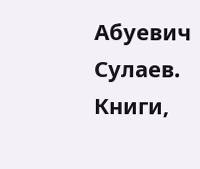Абуевич Сулаев.
Книги,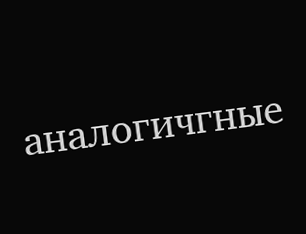аналогичгные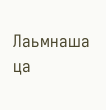Лаьмнаша ца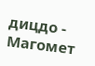дицдо - Магомет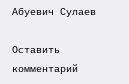Абуевич Сулаев

Оставить комментарий